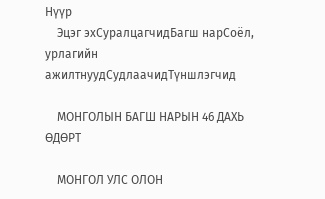Нүүр
    Эцэг эхСуралцагчидБагш нарСоёл, урлагийн ажилтнуудСудлаачидТүншлэгчид

    МОНГОЛЫН БАГШ НАРЫН 46 ДАХЬ ӨДӨРТ

    МОНГОЛ УЛС ОЛОН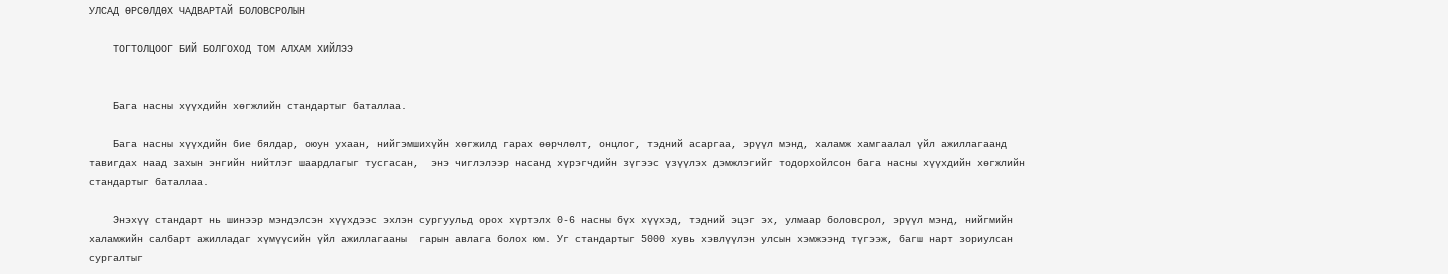УЛСАД ӨРСӨЛДӨХ ЧАДВАРТАЙ БОЛОВСРОЛЫН

    ТОГТОЛЦООГ БИЙ БОЛГОХОД ТОМ АЛХАМ ХИЙЛЭЭ


    Бага насны хүүхдийн хөгжлийн стандартыг баталлаа.

    Бага насны хүүхдийн бие бялдар, оюун ухаан, нийгэмшихүйн хөгжилд гарах өөрчлөлт, онцлог, тэдний асаргаа, эрүүл мэнд, халамж хамгаалал үйл ажиллагаанд тавигдах наад захын энгийн нийтлэг шаардлагыг тусгасан,  энэ чиглэлээр насанд хүрэгчдийн зүгээс үзүүлэх дэмжлэгийг тодорхойлсон бага насны хүүхдийн хөгжлийн стандартыг баталлаа.

    Энэхүү стандарт нь шинээр мэндэлсэн хүүхдээс эхлэн сургуульд орох хүртэлх 0-6 насны бүх хүүхэд, тэдний эцэг эх, улмаар боловсрол, эрүүл мэнд, нийгмийн халамжийн салбарт ажилладаг хүмүүсийн үйл ажиллагааны  гарын авлага болох юм. Уг стандартыг 5000 хувь хэвлүүлэн улсын хэмжээнд түгээж, багш нарт зориулсан сургалтыг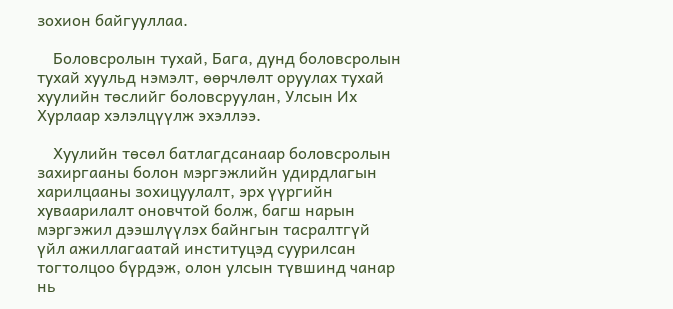зохион байгууллаа.

    Боловсролын тухай, Бага, дунд боловсролын тухай хуульд нэмэлт, өөрчлөлт оруулах тухай хуулийн төслийг боловсруулан, Улсын Их Хурлаар хэлэлцүүлж эхэллээ.

    Хуулийн төсөл батлагдсанаар боловсролын захиргааны болон мэргэжлийн удирдлагын харилцааны зохицуулалт, эрх үүргийн хуваарилалт оновчтой болж, багш нарын мэргэжил дээшлүүлэх байнгын тасралтгүй үйл ажиллагаатай институцэд суурилсан тогтолцоо бүрдэж, олон улсын түвшинд чанар нь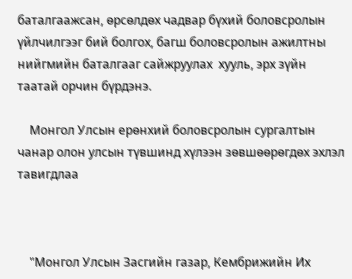баталгаажсан, өрсөлдөх чадвар бүхий боловсролын үйлчилгээг бий болгох, багш боловсролын ажилтны нийгмийн баталгааг сайжруулах  хууль, эрх зүйн таатай орчин бүрдэнэ.

    Монгол Улсын ерөнхий боловсролын сургалтын чанар олон улсын түвшинд хүлээн зөвшөөрөгдөх эхлэл тавигдлаа



    "Монгол Улсын Засгийн газар, Кембрижийн Их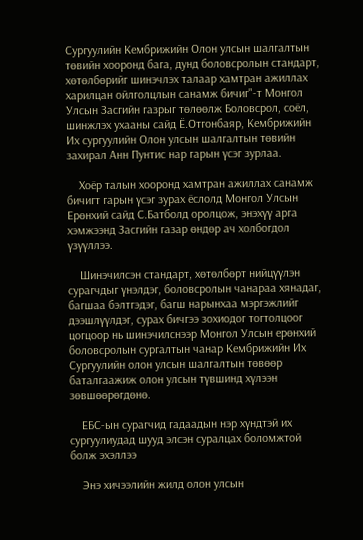Сургуулийн Кембрижийн Олон улсын шалгалтын  төвийн хооронд бага, дунд боловсролын стандарт, хөтөлбөрийг шинэчлэх талаар хамтран ажиллах харилцан ойлголцлын санамж бичиг"-т Монгол Улсын Засгийн газрыг төлөөлж Боловсрол, соёл, шинжлэх ухааны сайд Ё.Отгонбаяр, Кембрижийн Их сургуулийн Олон улсын шалгалтын төвийн захирал Анн Пунтис нар гарын үсэг зурлаа.

    Хоёр талын хооронд хамтран ажиллах санамж бичигт гарын үсэг зурах ёслолд Монгол Улсын Ерөнхий сайд С.Батболд оролцож, энэхүү арга хэмжээнд Засгийн газар өндөр ач холбогдол үзүүллээ.

    Шинэчилсэн стандарт, хөтөлбөрт нийцүүлэн сурагчдыг үнэлдэг, боловсролын чанараа хянадаг, багшаа бэлтгэдэг, багш нарынхаа мэргэжлийг дээшлүүлдэг, сурах бичгээ зохиодог тогтолцоог цогцоор нь шинэчилснээр Монгол Улсын ерөнхий боловсролын сургалтын чанар Кембрижийн Их Сургуулийн олон улсын шалгалтын төвөөр баталгаажиж олон улсын түвшинд хүлээн зөвшөөрөгдөнө.

    ЕБС-ын сурагчид гадаадын нэр хүндтэй их сургуулиудад шууд элсэн суралцах боломжтой болж эхэллээ

    Энэ хичээлийн жилд олон улсын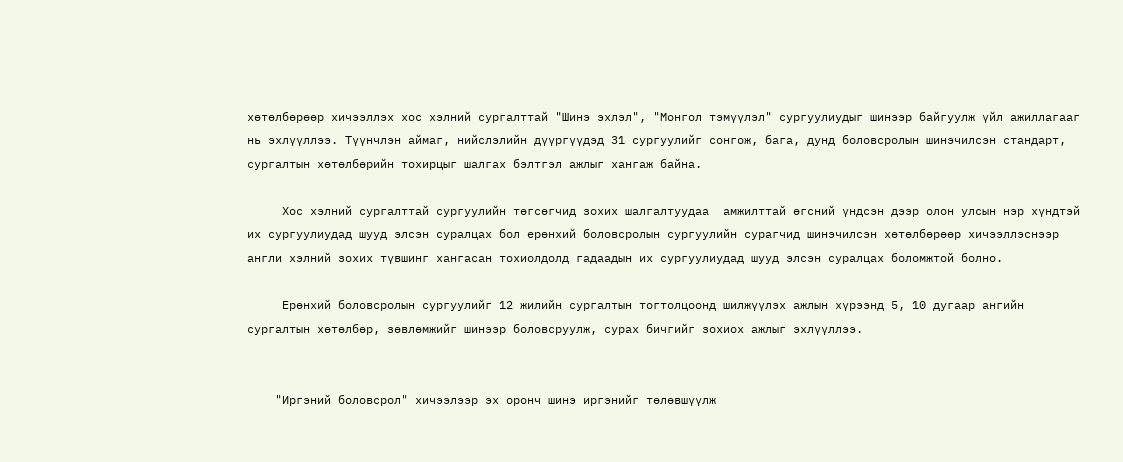хөтөлбөрөөр хичээллэх хос хэлний сургалттай "Шинэ эхлэл", "Монгол тэмүүлэл" сургуулиудыг шинээр байгуулж үйл ажиллагааг нь эхлүүллээ. Түүнчлэн аймаг, нийслэлийн дүүргүүдэд 31 сургуулийг сонгож, бага, дунд боловсролын шинэчилсэн стандарт, сургалтын хөтөлбөрийн тохирцыг шалгах бэлтгэл ажлыг хангаж байна.

     Хос хэлний сургалттай сургуулийн төгсөгчид зохих шалгалтуудаа  амжилттай өгсний үндсэн дээр олон улсын нэр хүндтэй их сургуулиудад шууд элсэн суралцах бол ерөнхий боловсролын сургуулийн сурагчид шинэчилсэн хөтөлбөрөөр хичээллэснээр англи хэлний зохих түвшинг хангасан тохиолдолд гадаадын их сургуулиудад шууд элсэн суралцах боломжтой болно.

     Ерөнхий боловсролын сургуулийг 12 жилийн сургалтын тогтолцоонд шилжүүлэх ажлын хүрээнд 5, 10 дугаар ангийн сургалтын хөтөлбөр, зөвлөмжийг шинээр боловсруулж, сурах бичгийг зохиох ажлыг эхлүүллээ.


    "Иргэний боловсрол" хичээлээр эх оронч шинэ иргэнийг төлөвшүүлж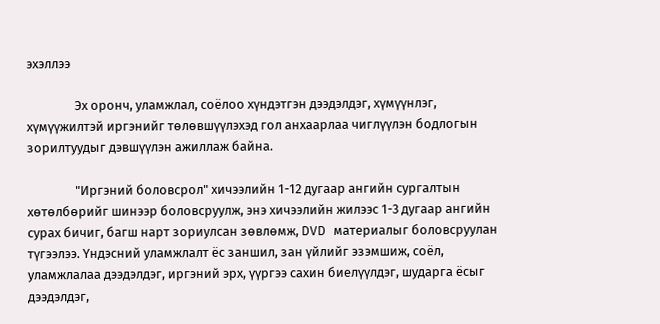эхэллээ

                Эх оронч, уламжлал, соёлоо хүндэтгэн дээдэлдэг, хүмүүнлэг, хүмүүжилтэй иргэнийг төлөвшүүлэхэд гол анхаарлаа чиглүүлэн бодлогын зорилтуудыг дэвшүүлэн ажиллаж байна.

                "Иргэний боловсрол" хичээлийн 1-12 дугаар ангийн сургалтын хөтөлбөрийг шинээр боловсруулж, энэ хичээлийн жилээс 1-3 дугаар ангийн сурах бичиг, багш нарт зориулсан зөвлөмж, DVD материалыг боловсруулан түгээлээ. Үндэсний уламжлалт ёс заншил, зан үйлийг эзэмшиж, соёл, уламжлалаа дээдэлдэг, иргэний эрх, үүргээ сахин биелүүлдэг, шударга ёсыг дээдэлдэг,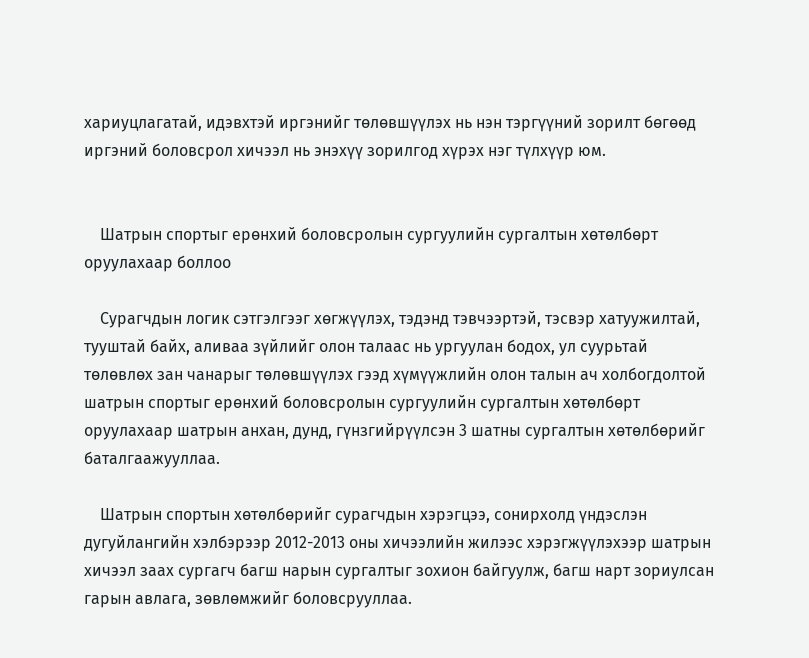хариуцлагатай, идэвхтэй иргэнийг төлөвшүүлэх нь нэн тэргүүний зорилт бөгөөд иргэний боловсрол хичээл нь энэхүү зорилгод хүрэх нэг түлхүүр юм.


    Шатрын спортыг ерөнхий боловсролын сургуулийн сургалтын хөтөлбөрт оруулахаар боллоо

    Сурагчдын логик сэтгэлгээг хөгжүүлэх, тэдэнд тэвчээртэй, тэсвэр хатуужилтай, тууштай байх, аливаа зүйлийг олон талаас нь ургуулан бодох, ул суурьтай төлөвлөх зан чанарыг төлөвшүүлэх гээд хүмүүжлийн олон талын ач холбогдолтой шатрын спортыг ерөнхий боловсролын сургуулийн сургалтын хөтөлбөрт оруулахаар шатрын анхан, дунд, гүнзгийрүүлсэн 3 шатны сургалтын хөтөлбөрийг баталгаажууллаа.

    Шатрын спортын хөтөлбөрийг сурагчдын хэрэгцээ, сонирхолд үндэслэн дугуйлангийн хэлбэрээр 2012-2013 оны хичээлийн жилээс хэрэгжүүлэхээр шатрын хичээл заах сургагч багш нарын сургалтыг зохион байгуулж, багш нарт зориулсан гарын авлага, зөвлөмжийг боловсрууллаа.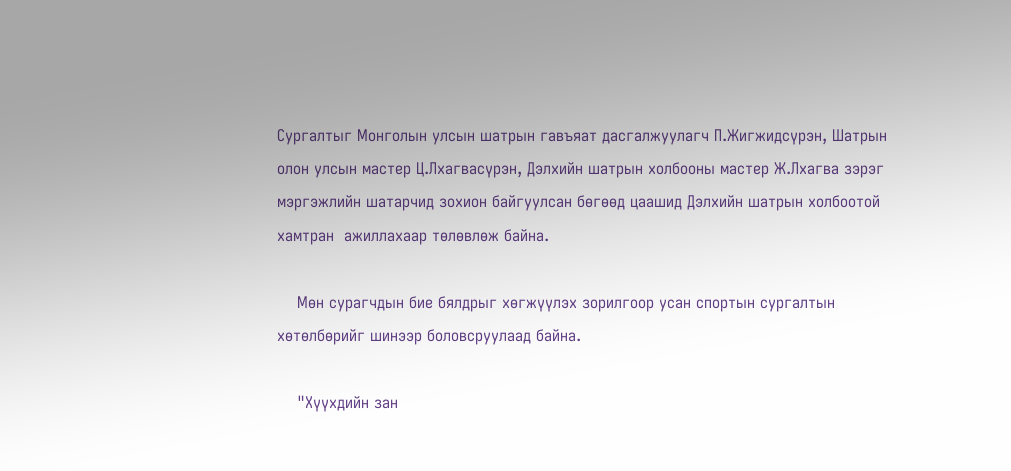Сургалтыг Монголын улсын шатрын гавъяат дасгалжуулагч П.Жигжидсүрэн, Шатрын олон улсын мастер Ц.Лхагвасүрэн, Дэлхийн шатрын холбооны мастер Ж.Лхагва зэрэг мэргэжлийн шатарчид зохион байгуулсан бөгөөд цаашид Дэлхийн шатрын холбоотой хамтран  ажиллахаар төлөвлөж байна.

    Мөн сурагчдын бие бялдрыг хөгжүүлэх зорилгоор усан спортын сургалтын хөтөлбөрийг шинээр боловсруулаад байна.

    "Хүүхдийн зан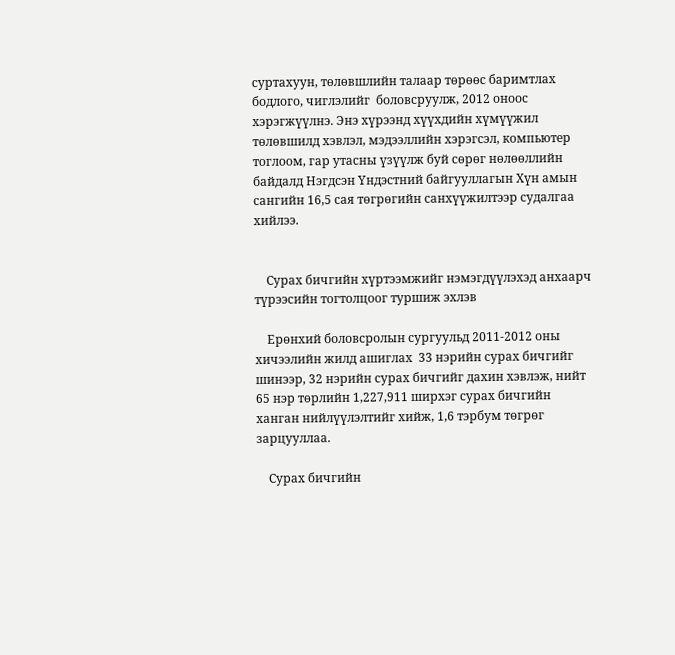суртахуун, төлөвшлийн талаар төрөөс баримтлах бодлого, чиглэлийг  боловсруулж, 2012 оноос хэрэгжүүлнэ. Энэ хүрээнд хүүхдийн хүмүүжил төлөвшилд хэвлэл, мэдээллийн хэрэгсэл, компьютер тоглоом, гар утасны үзүүлж буй сөрөг нөлөөллийн байдалд Нэгдсэн Үндэстний байгууллагын Хүн амын сангийн 16,5 сая төгрөгийн санхүүжилтээр судалгаа хийлээ.


    Сурах бичгийн хүртээмжийг нэмэгдүүлэхэд анхаарч түрээсийн тогтолцоог туршиж эхлэв

    Ерөнхий боловсролын сургуульд 2011-2012 оны хичээлийн жилд ашиглах  33 нэрийн сурах бичгийг шинээр, 32 нэрийн сурах бичгийг дахин хэвлэж, нийт   65 нэр төрлийн 1,227,911 ширхэг сурах бичгийн ханган нийлүүлэлтийг хийж, 1,6 тэрбум төгрөг зарцууллаа.

    Сурах бичгийн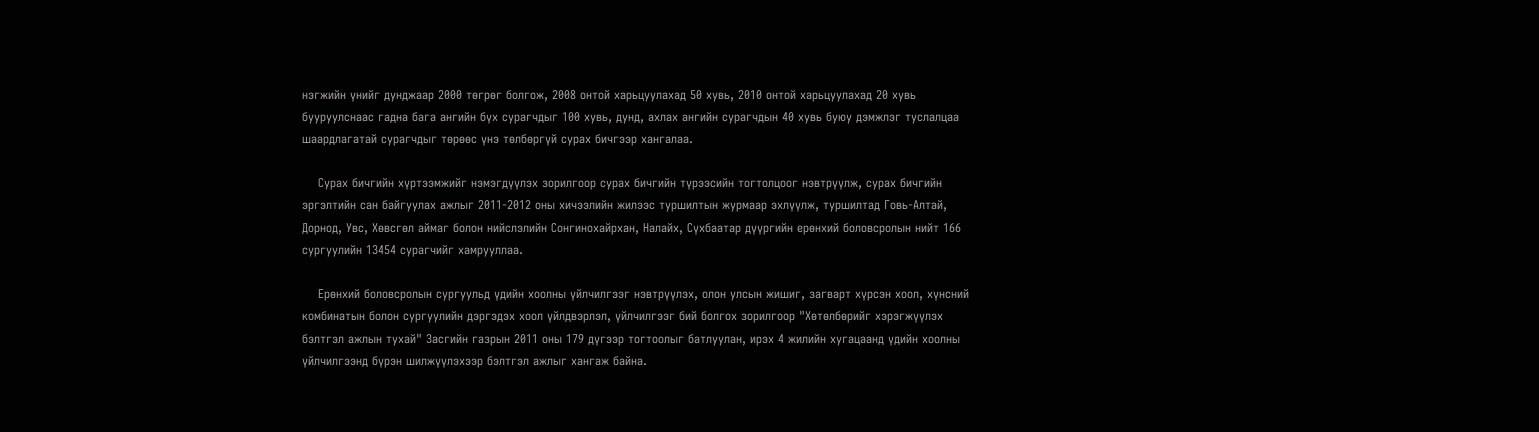нэгжийн үнийг дунджаар 2000 төгрөг болгож, 2008 онтой харьцуулахад 50 хувь, 2010 онтой харьцуулахад 20 хувь бууруулснаас гадна бага ангийн бүх сурагчдыг 100 хувь, дунд, ахлах ангийн сурагчдын 40 хувь буюу дэмжлэг туслалцаа шаардлагатай сурагчдыг төрөөс үнэ төлбөргүй сурах бичгээр хангалаа.

    Сурах бичгийн хүртээмжийг нэмэгдүүлэх зорилгоор сурах бичгийн түрээсийн тогтолцоог нэвтрүүлж, сурах бичгийн эргэлтийн сан байгуулах ажлыг 2011-2012 оны хичээлийн жилээс туршилтын журмаар эхлүүлж, туршилтад Говь-Алтай, Дорнод, Увс, Хөвсгөл аймаг болон нийслэлийн Сонгинохайрхан, Налайх, Сүхбаатар дүүргийн ерөнхий боловсролын нийт 166 сургуулийн 13454 сурагчийг хамрууллаа.

    Ерөнхий боловсролын сургуульд үдийн хоолны үйлчилгээг нэвтрүүлэх, олон улсын жишиг, загварт хүрсэн хоол, хүнсний комбинатын болон сургуулийн дэргэдэх хоол үйлдвэрлэл, үйлчилгээг бий болгох зорилгоор "Хөтөлбөрийг хэрэгжүүлэх бэлтгэл ажлын тухай" Засгийн газрын 2011 оны 179 дүгээр тогтоолыг батлуулан, ирэх 4 жилийн хугацаанд үдийн хоолны үйлчилгээнд бүрэн шилжүүлэхээр бэлтгэл ажлыг хангаж байна.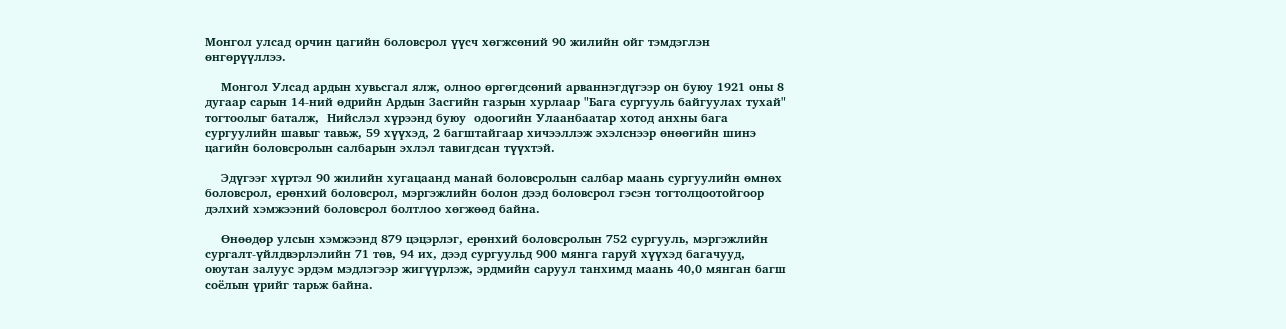Монгол улсад орчин цагийн боловсрол үүсч хөгжсөний 90 жилийн ойг тэмдэглэн өнгөрүүллээ.

    Монгол Улсад ардын хувьсгал ялж, олноо өргөгдсөний арваннэгдүгээр он буюу 1921 оны 8 дугаар сарын 14-ний өдрийн Ардын Засгийн газрын хурлаар "Бага сургууль байгуулах тухай" тогтоолыг баталж,  Нийслэл хүрээнд буюу  одоогийн Улаанбаатар хотод анхны бага сургуулийн шавыг тавьж, 59 хүүхэд, 2 багштайгаар хичээллэж эхэлснээр өнөөгийн шинэ цагийн боловсролын салбарын эхлэл тавигдсан түүхтэй.

    Эдүгээг хүртэл 90 жилийн хугацаанд манай боловсролын салбар маань сургуулийн өмнөх боловсрол, ерөнхий боловсрол, мэргэжлийн болон дээд боловсрол гэсэн тогтолцоотойгоор дэлхий хэмжээний боловсрол болтлоо хөгжөөд байна.

    Өнөөдөр улсын хэмжээнд 879 цэцэрлэг, ерөнхий боловсролын 752 сургууль, мэргэжлийн сургалт-үйлдвэрлэлийн 71 төв, 94 их, дээд сургуульд 900 мянга гаруй хүүхэд багачууд, оюутан залуус эрдэм мэдлэгээр жигүүрлэж, эрдмийн саруул танхимд маань 40,0 мянган багш соёлын үрийг тарьж байна.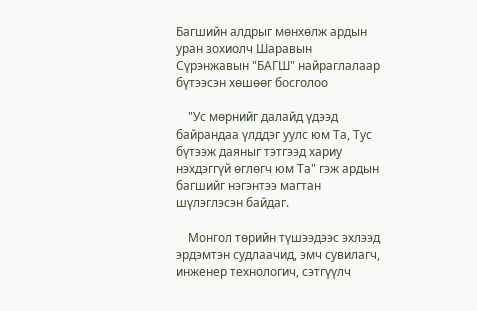Багшийн алдрыг мөнхөлж ардын уран зохиолч Шаравын Сүрэнжавын "БАГШ" найраглалаар бүтээсэн хөшөөг босголоо

    "Ус мөрнийг далайд үдээд байрандаа үлддэг уулс юм Та, Тус бүтээж даяныг тэтгээд хариу нэхдэггүй өглөгч юм Та" гэж ардын багшийг нэгэнтээ магтан шүлэглэсэн байдаг.

    Монгол төрийн түшээдээс эхлээд эрдэмтэн судлаачид, эмч сувилагч, инженер технологич, сэтгүүлч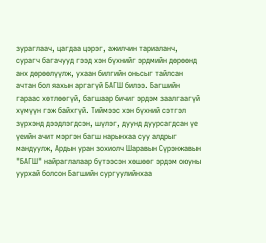зураглаач, цагдаа цэрэг, ажилчин тариаланч, сурагч багачууд гээд хэн бүхнийг эрдмийн дөрөөнд анх дөрөөлүүлж, ухаан билгийн оньсыг тайлсан ачтан бол яахын аргагүй БАГШ билээ. Багшийн гараас хөтлөөгүй, багшаар бичиг эрдэм заалгаагүй хүмүүн гэж байхгүй. Тиймээс хэн бүхний сэтгэл зүрхэнд дээдлэгдсэн, шүлэг, дуунд дуурсагдсан үе үеийн ачит мэргэн багш нарынхаа суу алдрыг мандуулж, Ардын уран зохиолч Шаравын Сүрэнжавын "БАГШ" найраглалаар бүтээсэн хөшөөг эрдэм оюуны уурхай болсон Багшийн сургуулийнхаа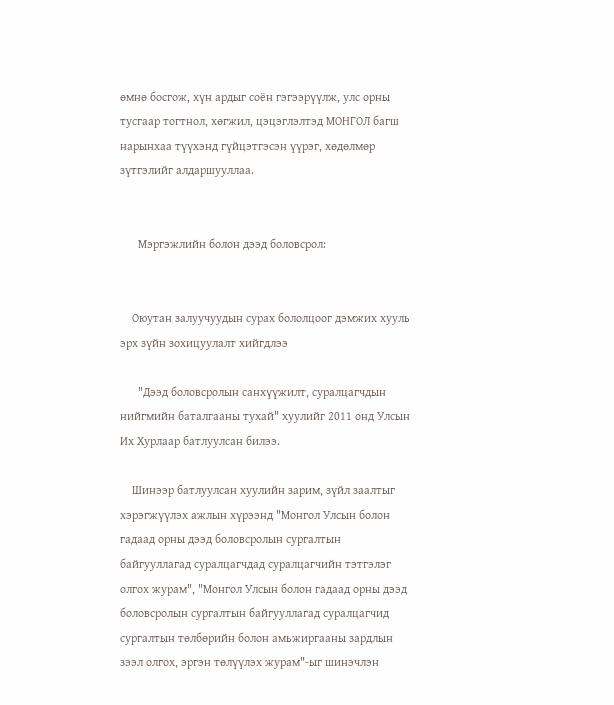өмнө босгож, хүн ардыг соён гэгээрүүлж, улс орны тусгаар тогтнол, хөгжил, цэцэглэлтэд МОНГОЛ багш нарынхаа түүхэнд гүйцэтгэсэн үүрэг, хөдөлмөр зүтгэлийг алдаршууллаа.


      Мэргэжлийн болон дээд боловсрол:


    Оюутан залуучуудын сурах бололцоог дэмжих хууль эрх зүйн зохицуулалт хийгдлээ

      "Дээд боловсролын санхүүжилт, суралцагчдын нийгмийн баталгааны тухай" хуулийг 2011 онд Улсын Их Хурлаар батлуулсан билээ.

    Шинээр батлуулсан хуулийн зарим, зүйл заалтыг хэрэгжүүлэх ажлын хүрээнд "Монгол Улсын болон гадаад орны дээд боловсролын сургалтын байгууллагад суралцагчдад суралцагчийн тэтгэлэг олгох журам", "Монгол Улсын болон гадаад орны дээд боловсролын сургалтын байгууллагад суралцагчид сургалтын төлбөрийн болон амьжиргааны зардлын зээл олгох, эргэн төлүүлэх журам"-ыг шинэчлэн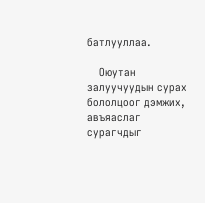батлууллаа.

    Оюутан залуучуудын сурах бололцоог дэмжих, авъяаслаг сурагчдыг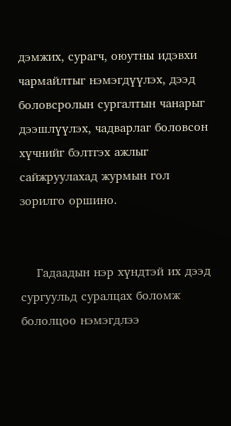дэмжих, сурагч, оюутны идэвхи чармайлтыг нэмэгдүүлэх, дээд боловсролын сургалтын чанарыг дээшлүүлэх, чадварлаг боловсон хүчнийг бэлтгэх ажлыг сайжруулахад журмын гол зорилго оршино.


    Гадаадын нэр хүндтэй их дээд сургуульд суралцах боломж бололцоо нэмэгдлээ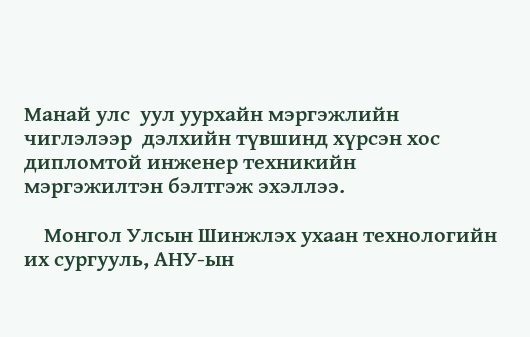Манай улс  уул уурхайн мэргэжлийн чиглэлээр  дэлхийн түвшинд хүрсэн хос дипломтой инженер техникийн мэргэжилтэн бэлтгэж эхэллээ.

    Монгол Улсын Шинжлэх ухаан технологийн их сургууль, АНУ-ын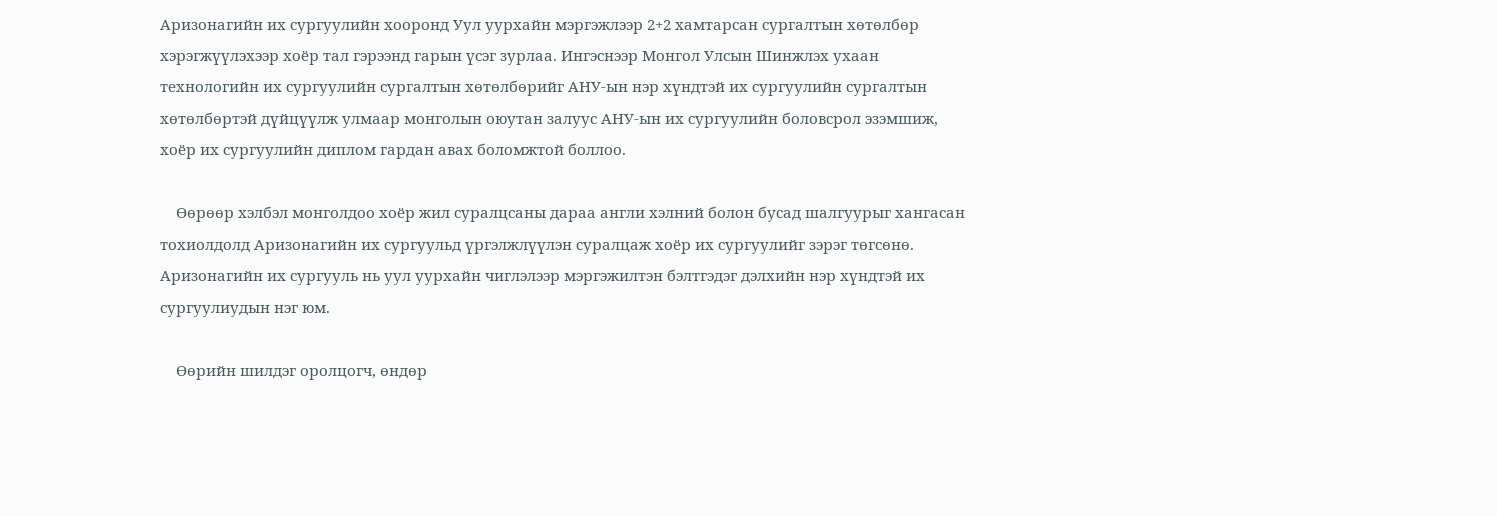Аризонагийн их сургуулийн хооронд Уул уурхайн мэргэжлээр 2+2 хамтарсан сургалтын хөтөлбөр хэрэгжүүлэхээр хоёр тал гэрээнд гарын үсэг зурлаа. Ингэснээр Монгол Улсын Шинжлэх ухаан технологийн их сургуулийн сургалтын хөтөлбөрийг АНУ-ын нэр хүндтэй их сургуулийн сургалтын хөтөлбөртэй дүйцүүлж улмаар монголын оюутан залуус АНУ-ын их сургуулийн боловсрол эзэмшиж, хоёр их сургуулийн диплом гардан авах боломжтой боллоо.

    Өөрөөр хэлбэл монголдоо хоёр жил суралцсаны дараа англи хэлний болон бусад шалгуурыг хангасан тохиолдолд Аризонагийн их сургуульд үргэлжлүүлэн суралцаж хоёр их сургуулийг зэрэг төгсөнө.  Аризонагийн их сургууль нь уул уурхайн чиглэлээр мэргэжилтэн бэлтгэдэг дэлхийн нэр хүндтэй их сургуулиудын нэг юм.

    Өөрийн шилдэг оролцогч, өндөр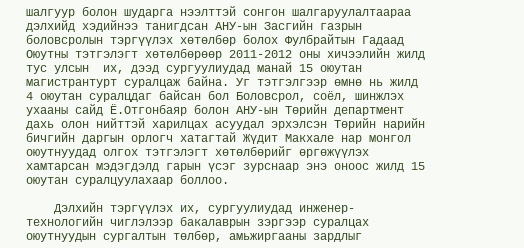шалгуур болон шударга нээлттэй сонгон шалгаруулалтаараа дэлхийд хэдийнээ танигдсан АНУ-ын Засгийн газрын боловсролын тэргүүлэх хөтөлбөр болох Фулбрайтын Гадаад Оюутны тэтгэлэгт хөтөлбөрөөр 2011-2012 оны хичээлийн жилд тус улсын  их, дээд сургуулиудад манай 15 оюутан магистрантурт суралцаж байна. Уг тэтгэлгээр өмнө нь жилд  4 оюутан суралцдаг байсан бол Боловсрол, соёл, шинжлэх ухааны сайд Ё.Отгонбаяр болон АНУ-ын Төрийн департмент дахь олон нийттэй харилцах асуудал эрхэлсэн Төрийн нарийн бичгийн даргын орлогч хатагтай Жүдит Макхале нар монгол оюутнуудад олгох тэтгэлэгт хөтөлбөрийг өргөжүүлэх хамтарсан мэдэгдэлд гарын үсэг зурснаар энэ оноос жилд 15 оюутан суралцуулахаар боллоо.

    Дэлхийн тэргүүлэх их, сургуулиудад инженер-технологийн чиглэлээр бакалаврын зэргээр суралцах оюутнуудын сургалтын төлбөр, амьжиргааны зардлыг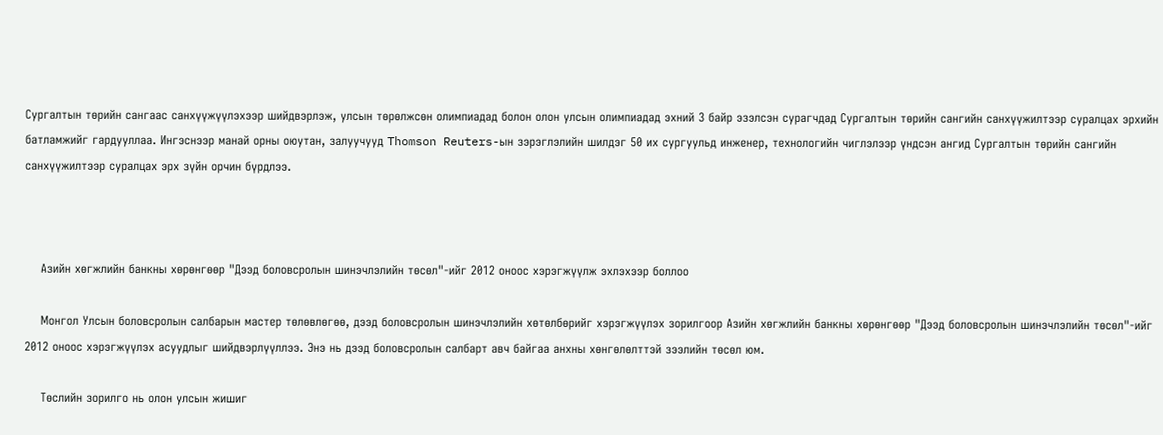Сургалтын төрийн сангаас санхүүжүүлэхээр шийдвэрлэж, улсын төрөлжсөн олимпиадад болон олон улсын олимпиадад эхний 3 байр эзэлсэн сурагчдад Сургалтын төрийн сангийн санхүүжилтээр суралцах эрхийн батламжийг гардууллаа. Ингэснээр манай орны оюутан, залуучууд Thomson Reuters-ын зэрэглэлийн шилдэг 50 их сургуульд инженер, технологийн чиглэлээр үндсэн ангид Сургалтын төрийн сангийн санхүүжилтээр суралцах эрх зүйн орчин бүрдлээ.



    Азийн хөгжлийн банкны хөрөнгөөр "Дээд боловсролын шинэчлэлийн төсөл"-ийг 2012 оноос хэрэгжүүлж эхлэхээр боллоо

    Монгол Улсын боловсролын салбарын мастер төлөвлөгөө, дээд боловсролын шинэчлэлийн хөтөлбөрийг хэрэгжүүлэх зорилгоор Азийн хөгжлийн банкны хөрөнгөөр "Дээд боловсролын шинэчлэлийн төсөл"-ийг 2012 оноос хэрэгжүүлэх асуудлыг шийдвэрлүүллээ. Энэ нь дээд боловсролын салбарт авч байгаа анхны хөнгөлөлттэй зээлийн төсөл юм.

    Төслийн зорилго нь олон улсын жишиг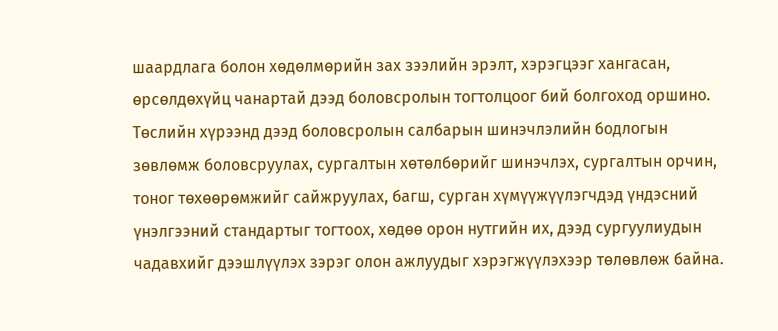шаардлага болон хөдөлмөрийн зах зээлийн эрэлт, хэрэгцээг хангасан, өрсөлдөхүйц чанартай дээд боловсролын тогтолцоог бий болгоход оршино. Төслийн хүрээнд дээд боловсролын салбарын шинэчлэлийн бодлогын зөвлөмж боловсруулах, сургалтын хөтөлбөрийг шинэчлэх, сургалтын орчин, тоног төхөөрөмжийг сайжруулах, багш, сурган хүмүүжүүлэгчдэд үндэсний үнэлгээний стандартыг тогтоох, хөдөө орон нутгийн их, дээд сургуулиудын чадавхийг дээшлүүлэх зэрэг олон ажлуудыг хэрэгжүүлэхээр төлөвлөж байна.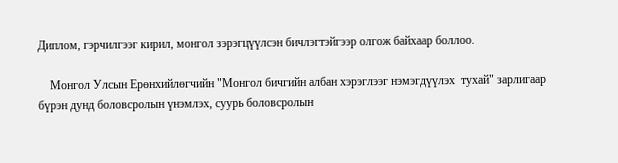Диплом, гэрчилгээг кирил, монгол зэрэгцүүлсэн бичлэгтэйгээр олгож байхаар боллоо.

    Монгол Улсын Ерөнхийлөгчийн "Монгол бичгийн албан хэрэглээг нэмэгдүүлэх  тухай" зарлигаар бүрэн дунд боловсролын үнэмлэх, суурь боловсролын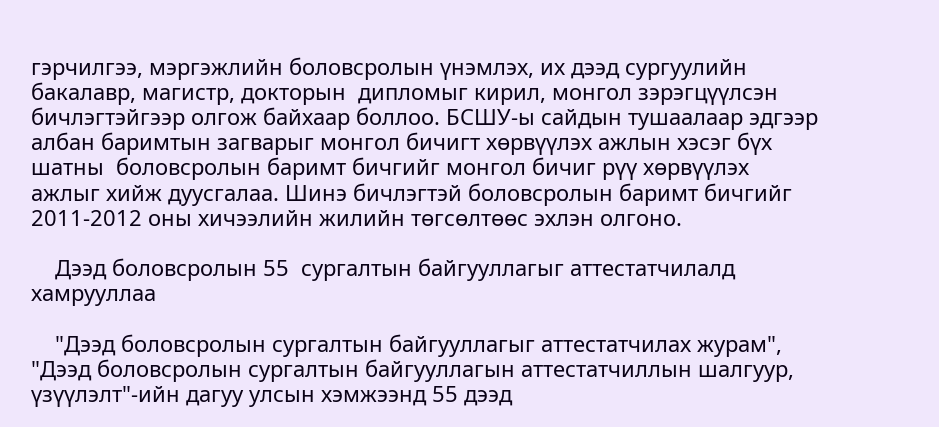гэрчилгээ, мэргэжлийн боловсролын үнэмлэх, их дээд сургуулийн бакалавр, магистр, докторын  дипломыг кирил, монгол зэрэгцүүлсэн бичлэгтэйгээр олгож байхаар боллоо. БСШУ-ы сайдын тушаалаар эдгээр албан баримтын загварыг монгол бичигт хөрвүүлэх ажлын хэсэг бүх шатны  боловсролын баримт бичгийг монгол бичиг рүү хөрвүүлэх ажлыг хийж дуусгалаа. Шинэ бичлэгтэй боловсролын баримт бичгийг 2011-2012 оны хичээлийн жилийн төгсөлтөөс эхлэн олгоно.

    Дээд боловсролын 55  сургалтын байгууллагыг аттестатчилалд хамрууллаа

    "Дээд боловсролын сургалтын байгууллагыг аттестатчилах журам", "Дээд боловсролын сургалтын байгууллагын аттестатчиллын шалгуур, үзүүлэлт"-ийн дагуу улсын хэмжээнд 55 дээд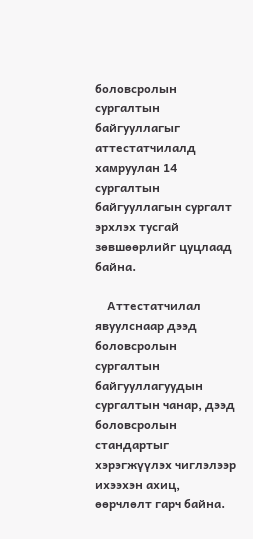боловсролын сургалтын байгууллагыг аттестатчилалд хамруулан 14 сургалтын байгууллагын сургалт эрхлэх тусгай зөвшөөрлийг цуцлаад байна.

    Аттестатчилал явуулснаар дээд боловсролын сургалтын байгууллагуудын сургалтын чанар, дээд боловсролын стандартыг хэрэгжүүлэх чиглэлээр ихээхэн ахиц, өөрчлөлт гарч байна.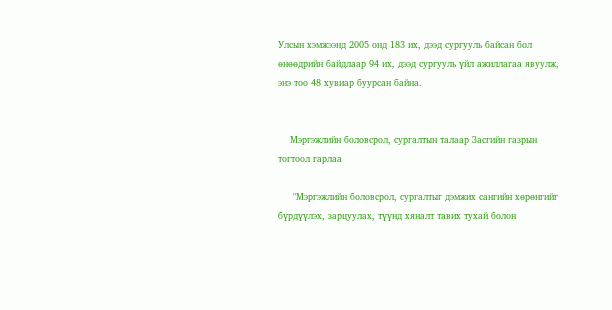Улсын хэмжээнд 2005 онд 183 их, дээд сургууль байсан бол өнөөдрийн байдлаар 94 их, дээд сургууль үйл ажиллагаа явуулж, энэ тоо 48 хувиар буурсан байна.


    Мэргэжлийн боловсрол, сургалтын талаар Засгийн газрын тогтоол гарлаа

     "Мэргэжлийн боловсрол, сургалтыг дэмжих сангийн хөрөнгийг бүрдүүлэх, зарцуулах, түүнд хяналт тавих тухай болон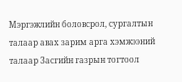Мэргэжлийн боловсрол, сургалтын талаар авах зарим арга хэмжээний талаар Засгийн газрын тогтоол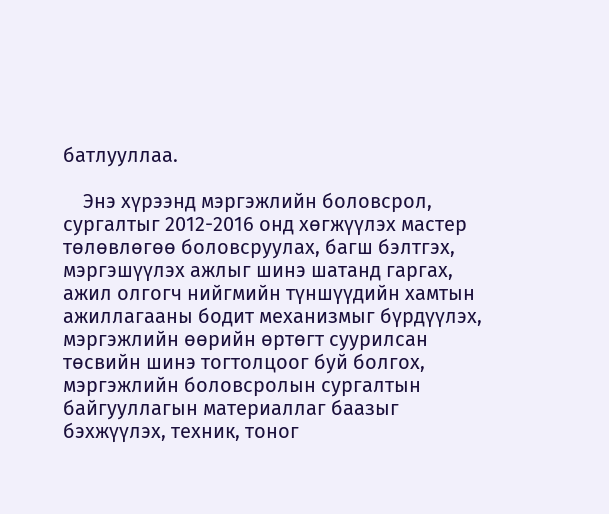батлууллаа.

    Энэ хүрээнд мэргэжлийн боловсрол, сургалтыг 2012-2016 онд хөгжүүлэх мастер төлөвлөгөө боловсруулах, багш бэлтгэх, мэргэшүүлэх ажлыг шинэ шатанд гаргах,  ажил олгогч нийгмийн түншүүдийн хамтын ажиллагааны бодит механизмыг бүрдүүлэх, мэргэжлийн өөрийн өртөгт суурилсан төсвийн шинэ тогтолцоог буй болгох, мэргэжлийн боловсролын сургалтын байгууллагын материаллаг баазыг бэхжүүлэх, техник, тоног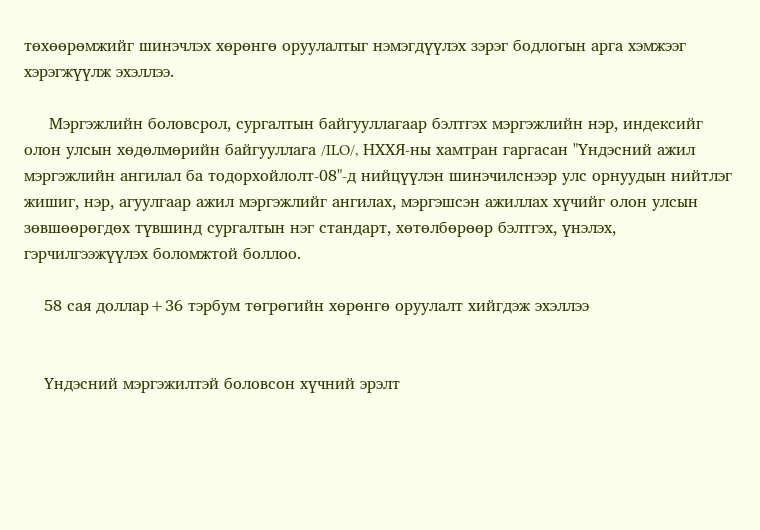төхөөрөмжийг шинэчлэх хөрөнгө оруулалтыг нэмэгдүүлэх зэрэг бодлогын арга хэмжээг хэрэгжүүлж эхэллээ.

     Мэргэжлийн боловсрол, сургалтын байгууллагаар бэлтгэх мэргэжлийн нэр, индексийг олон улсын хөдөлмөрийн байгууллага /ILO/, НХХЯ-ны хамтран гаргасан "Үндэсний ажил мэргэжлийн ангилал ба тодорхойлолт-08"-д нийцүүлэн шинэчилснээр улс орнуудын нийтлэг жишиг, нэр, агуулгаар ажил мэргэжлийг ангилах, мэргэшсэн ажиллах хүчийг олон улсын зөвшөөрөгдөх түвшинд сургалтын нэг стандарт, хөтөлбөрөөр бэлтгэх, үнэлэх, гэрчилгээжүүлэх боломжтой боллоо.

    58 сая доллар+36 тэрбум төгрөгийн хөрөнгө оруулалт хийгдэж эхэллээ


    Үндэсний мэргэжилтэй боловсон хүчний эрэлт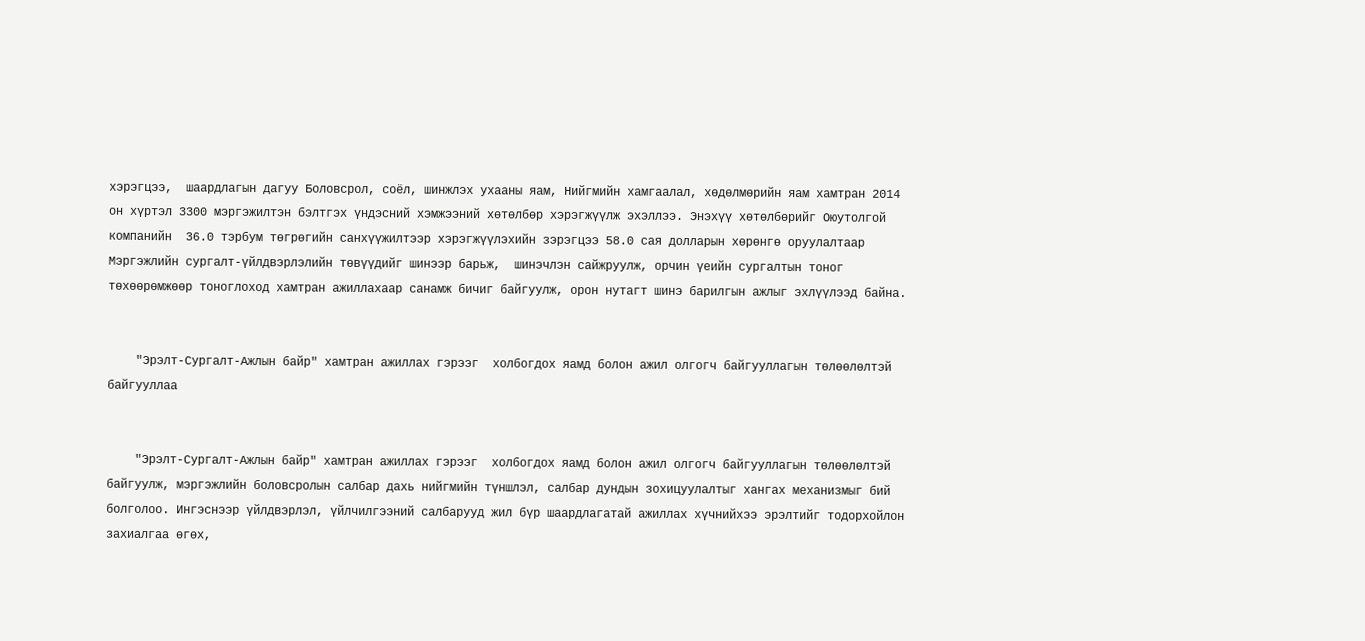хэрэгцээ,  шаардлагын дагуу Боловсрол, соёл, шинжлэх ухааны яам, Нийгмийн хамгаалал, хөдөлмөрийн яам хамтран 2014 он хүртэл 3300 мэргэжилтэн бэлтгэх үндэсний хэмжээний хөтөлбөр хэрэгжүүлж эхэллээ. Энэхүү хөтөлбөрийг Оюутолгой компанийн  36.0 тэрбум төгрөгийн санхүүжилтээр хэрэгжүүлэхийн зэрэгцээ 58.0 сая долларын хөрөнгө оруулалтаар Мэргэжлийн сургалт-үйлдвэрлэлийн төвүүдийг шинээр барьж,  шинэчлэн сайжруулж, орчин үеийн сургалтын тоног төхөөрөмжөөр тоноглоход хамтран ажиллахаар санамж бичиг байгуулж, орон нутагт шинэ барилгын ажлыг эхлүүлээд байна.


    "Эрэлт-Сургалт-Ажлын байр" хамтран ажиллах гэрээг  холбогдох яамд болон ажил олгогч байгууллагын төлөөлөлтэй байгууллаа


    "Эрэлт-Сургалт-Ажлын байр" хамтран ажиллах гэрээг  холбогдох яамд болон ажил олгогч байгууллагын төлөөлөлтэй байгуулж, мэргэжлийн боловсролын салбар дахь нийгмийн түншлэл, салбар дундын зохицуулалтыг хангах механизмыг бий болголоо. Ингэснээр үйлдвэрлэл, үйлчилгээний салбарууд жил бүр шаардлагатай ажиллах хүчнийхээ эрэлтийг тодорхойлон захиалгаа өгөх,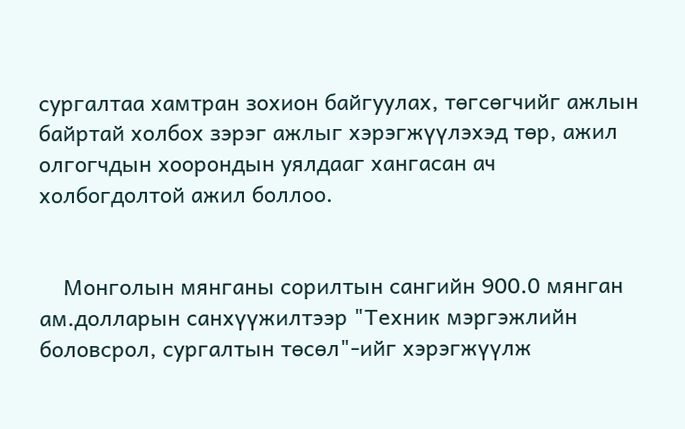сургалтаа хамтран зохион байгуулах, төгсөгчийг ажлын байртай холбох зэрэг ажлыг хэрэгжүүлэхэд төр, ажил олгогчдын хоорондын уялдааг хангасан ач холбогдолтой ажил боллоо.


    Монголын мянганы сорилтын сангийн 900.0 мянган ам.долларын санхүүжилтээр "Техник мэргэжлийн боловсрол, сургалтын төсөл"-ийг хэрэгжүүлж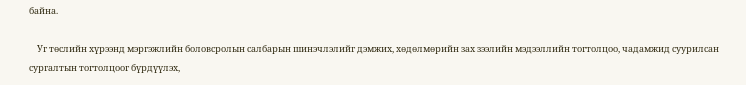байна.

    Уг төслийн хүрээнд мэргэжлийн боловсролын салбарын шинэчлэлийг дэмжих, хөдөлмөрийн зах зээлийн мэдээллийн тогтолцоо, чадамжид суурилсан сургалтын тогтолцоог бүрдүүлэх,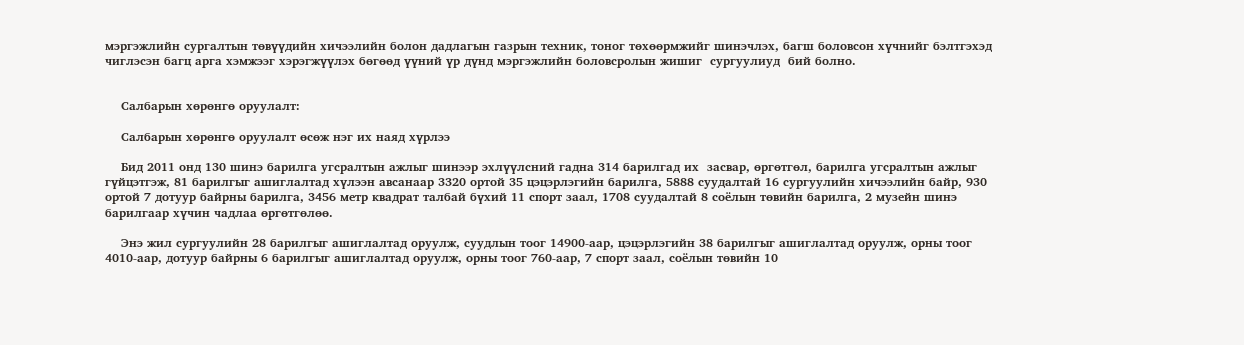мэргэжлийн сургалтын төвүүдийн хичээлийн болон дадлагын газрын техник, тоног төхөөрмжийг шинэчлэх, багш боловсон хүчнийг бэлтгэхэд чиглэсэн багц арга хэмжээг хэрэгжүүлэх бөгөөд үүний үр дүнд мэргэжлийн боловсролын жишиг  сургуулиуд  бий болно.


    Салбарын хөрөнгө оруулалт:

    Салбарын хөрөнгө оруулалт өсөж нэг их наяд хүрлээ

    Бид 2011 онд 130 шинэ барилга угсралтын ажлыг шинээр эхлүүлсний гадна 314 барилгад их  засвар, өргөтгөл, барилга угсралтын ажлыг гүйцэтгэж, 81 барилгыг ашиглалтад хүлээн авсанаар 3320 ортой 35 цэцэрлэгийн барилга, 5888 суудалтай 16 сургуулийн хичээлийн байр, 930 ортой 7 дотуур байрны барилга, 3456 метр квадрат талбай бүхий 11 спорт заал, 1708 суудалтай 8 соёлын төвийн барилга, 2 музейн шинэ барилгаар хүчин чадлаа өргөтгөлөө.

    Энэ жил сургуулийн 28 барилгыг ашиглалтад оруулж, суудлын тоог 14900-аар, цэцэрлэгийн 38 барилгыг ашиглалтад оруулж, орны тоог 4010-аар, дотуур байрны 6 барилгыг ашиглалтад оруулж, орны тоог 760-аар, 7 спорт заал, соёлын төвийн 10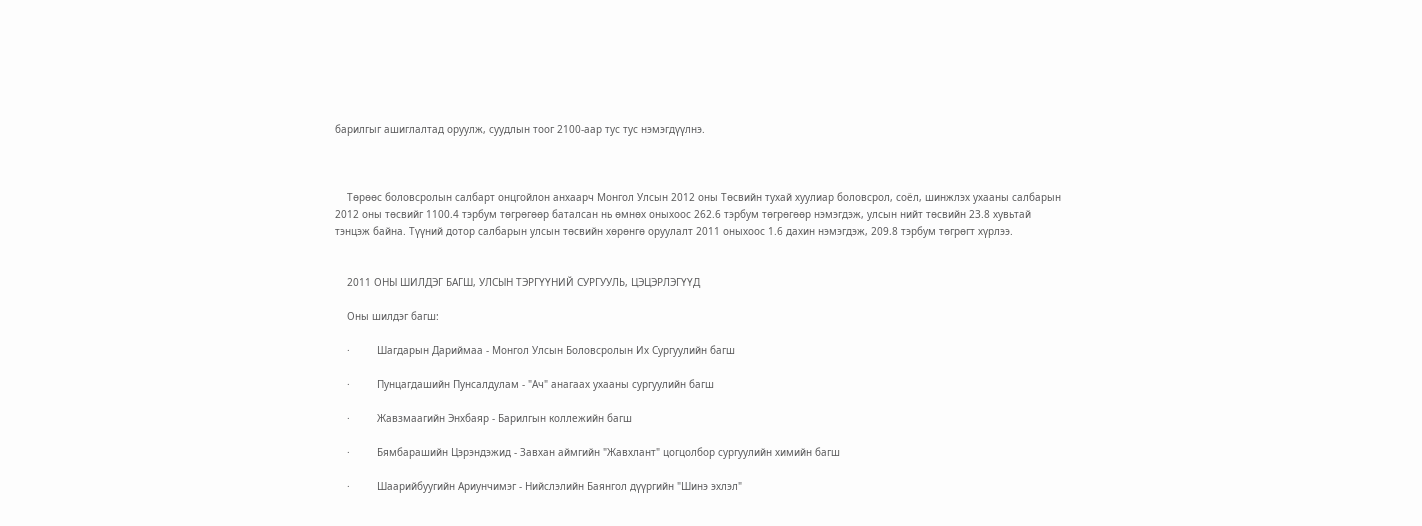барилгыг ашиглалтад оруулж, суудлын тоог 2100-аар тус тус нэмэгдүүлнэ.



    Төрөөс боловсролын салбарт онцгойлон анхаарч Монгол Улсын 2012 оны Төсвийн тухай хуулиар боловсрол, соёл, шинжлэх ухааны салбарын 2012 оны төсвийг 1100.4 тэрбум төгрөгөөр баталсан нь өмнөх оныхоос 262.6 тэрбум төгрөгөөр нэмэгдэж, улсын нийт төсвийн 23.8 хувьтай тэнцэж байна. Түүний дотор салбарын улсын төсвийн хөрөнгө оруулалт 2011 оныхоос 1.6 дахин нэмэгдэж, 209.8 тэрбум төгрөгт хүрлээ.


    2011 ОНЫ ШИЛДЭГ БАГШ, УЛСЫН ТЭРГҮҮНИЙ СУРГУУЛЬ, ЦЭЦЭРЛЭГҮҮД

    Оны шилдэг багш:

    ·         Шагдарын Дариймаа - Монгол Улсын Боловсролын Их Сургуулийн багш

    ·         Пунцагдашийн Пунсалдулам - "Ач" анагаах ухааны сургуулийн багш

    ·         Жавзмаагийн Энхбаяр - Барилгын коллежийн багш

    ·         Бямбарашийн Цэрэндэжид - Завхан аймгийн "Жавхлант" цогцолбор сургуулийн химийн багш

    ·         Шаарийбуугийн Ариунчимэг - Нийслэлийн Баянгол дүүргийн "Шинэ эхлэл"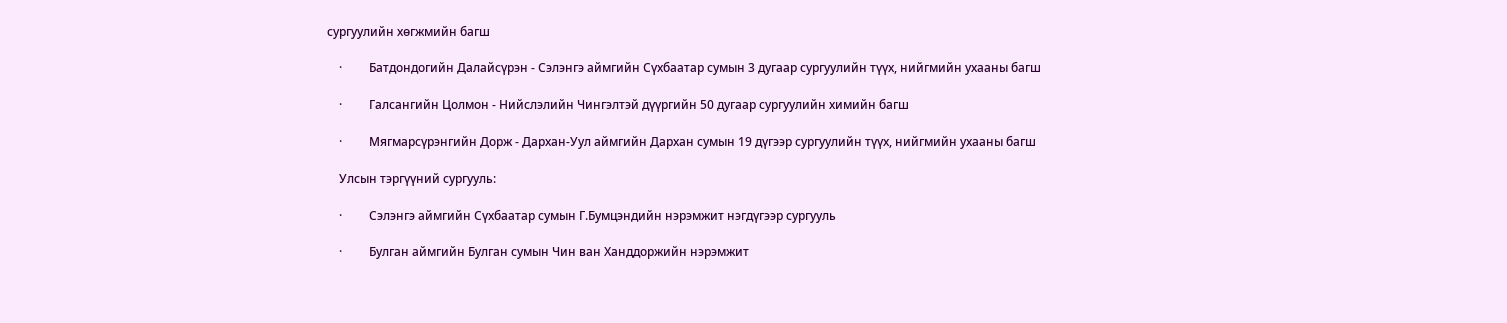сургуулийн хөгжмийн багш

    ·         Батдондогийн Далайсүрэн - Сэлэнгэ аймгийн Сүхбаатар сумын 3 дугаар сургуулийн түүх, нийгмийн ухааны багш

    ·         Галсангийн Цолмон - Нийслэлийн Чингэлтэй дүүргийн 50 дугаар сургуулийн химийн багш

    ·         Мягмарсүрэнгийн Дорж - Дархан-Уул аймгийн Дархан сумын 19 дүгээр сургуулийн түүх, нийгмийн ухааны багш

    Улсын тэргүүний сургууль:

    ·         Сэлэнгэ аймгийн Сүхбаатар сумын Г.Бумцэндийн нэрэмжит нэгдүгээр сургууль

    ·         Булган аймгийн Булган сумын Чин ван Ханддоржийн нэрэмжит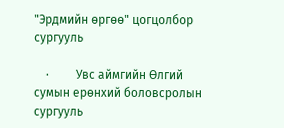"Эрдмийн өргөө" цогцолбор сургууль

    ·         Увс аймгийн Өлгий сумын ерөнхий боловсролын сургууль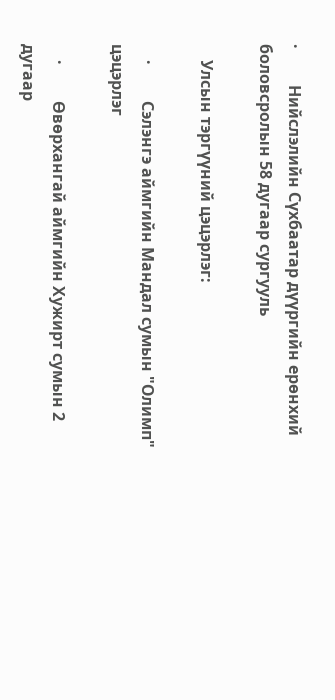·         Нийслэлийн Сүхбаатар дүүргийн ерөнхий боловсролын 58 дугаар сургууль

    Улсын тэргүүний цэцэрлэг:

    ·         Сэлэнгэ аймгийн Мандал сумын "Олимп" цэцэрлэг

    ·         Өвөрхангай аймгийн Хужирт сумын 2 дугаар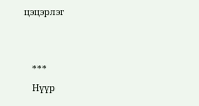цэцэрлэг


    ***
    Нүүр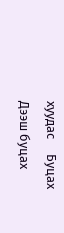хуудас     Буцах     Дээш буцах